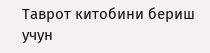Таврот китобини бериш учун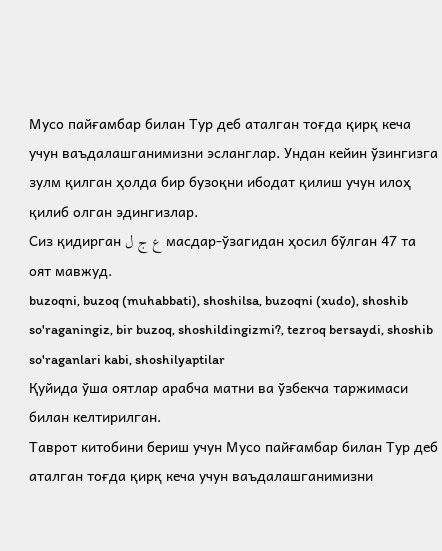Мусо пайғамбар билан Тур деб аталган тоғда қирқ кеча учун ваъдалашганимизни эсланглар. Ундан кейин ўзингизга зулм қилган ҳолда бир бузоқни ибодат қилиш учун илоҳ қилиб олган эдингизлар.
Сиз қидирган ع ج ل масдар-ўзагидан ҳосил бўлган 47 та оят мавжуд.
buzoqni, buzoq (muhabbati), shoshilsa, buzoqni (xudo), shoshib so'raganingiz, bir buzoq, shoshildingizmi?, tezroq bersaydi, shoshib so'raganlari kabi, shoshilyaptilar
Қуйида ўша оятлар арабча матни ва ўзбекча таржимаси билан келтирилган.
Таврот китобини бериш учун Мусо пайғамбар билан Тур деб аталган тоғда қирқ кеча учун ваъдалашганимизни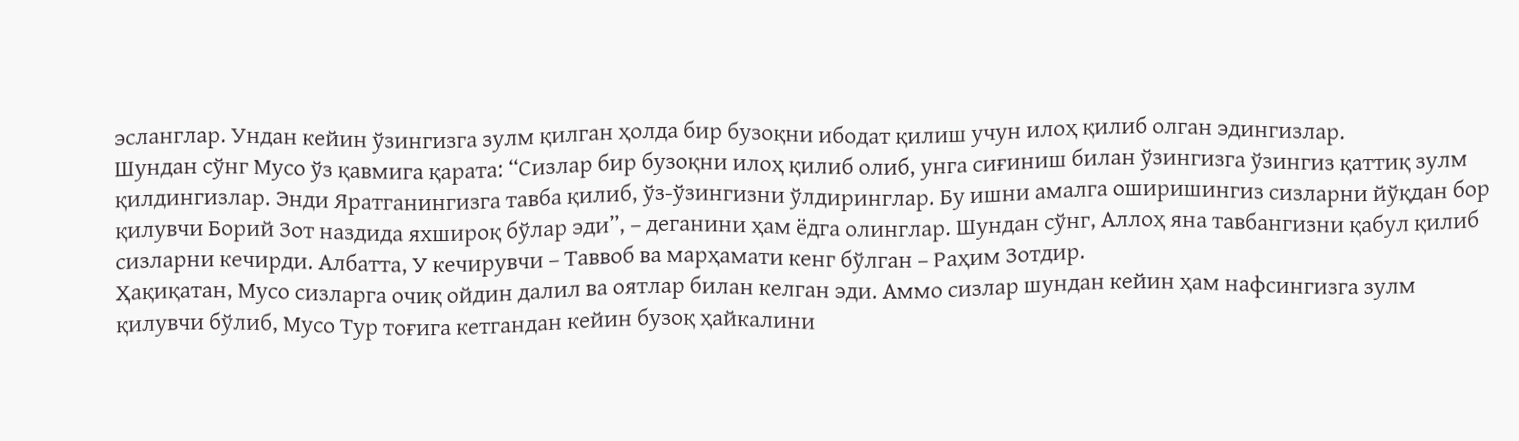эсланглар. Ундан кейин ўзингизга зулм қилган ҳолда бир бузоқни ибодат қилиш учун илоҳ қилиб олган эдингизлар.
Шундан сўнг Мусо ўз қавмига қарата: “Сизлар бир бузоқни илоҳ қилиб олиб, унга сиғиниш билан ўзингизга ўзингиз қаттиқ зулм қилдингизлар. Энди Яратганингизга тавба қилиб, ўз-ўзингизни ўлдиринглар. Бу ишни амалга оширишингиз сизларни йўқдан бор қилувчи Борий Зот наздида яхшироқ бўлар эди”, – деганини ҳам ёдга олинглар. Шундан сўнг, Аллоҳ яна тавбангизни қабул қилиб сизларни кечирди. Албатта, У кечирувчи – Таввоб ва марҳамати кенг бўлган – Раҳим Зотдир.
Ҳақиқатан, Мусо сизларга очиқ ойдин далил ва оятлар билан келган эди. Аммо сизлар шундан кейин ҳам нафсингизга зулм қилувчи бўлиб, Мусо Тур тоғига кетгандан кейин бузоқ ҳайкалини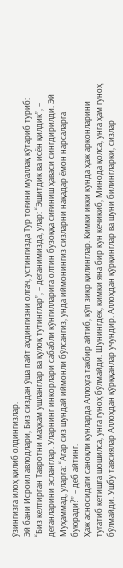ўзингизга илоҳ қилиб олдингизлар.
Эй бани Исроил авлодлари, Биз сиздан ўша пайт аҳдингизни олгач, устингизда Тур тоғини муаллақ кўтариб туриб: “Биз келтирган Тавротни маҳкам ушланглар ва қулоқ тутинглар”, – деганимизда, улар: “Эшитдик ва исён қилдик”, – деганларини эсланглар. Уларнинг инкорлари сабабли кўнгилларига олтин бузоққа сиғиниш ҳаваси сингдирилди. Эй Муҳаммад, уларга: “Агар сиз шундай иймонли бўлсангиз, унда иймонингиз сизларни нақадар ёмон нарсаларга буюради?” – деб айтинг.
Ҳаж асносидаги саноқли кунларда Аллоҳга такбир айтиб, кўп зикр қилинглар. Кимки икки кунда ҳаж арконларини тугатиб кетишга шошилса, унга гуноҳ бўлмайди. Шунингдек, кимки яна бир кун кечикиб, Минода қолса, унга ҳам гуноҳ бўлмайди. Ушбу тавсиялар Аллоҳдан қўрққанлар учундир. Аллоҳдан қўрқинглар ва шуни билингларки, сизлар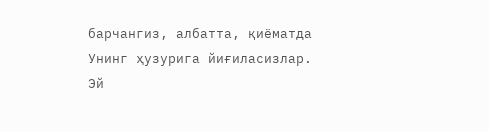барчангиз, албатта, қиёматда Унинг ҳузурига йиғиласизлар.
Эй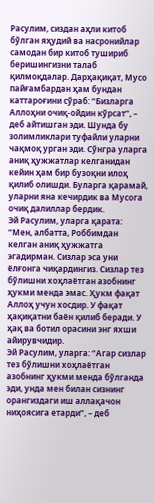Расулим, сиздан аҳли китоб бўлган яҳудий ва насронийлар самодан бир китоб тушириб беришингизни талаб қилмоқдалар. Дарҳақиқат, Мусо пайғамбардан ҳам бундан каттароғини сўраб: “Бизларга Аллоҳни очиқ-ойдин кўрсат”, – деб айтишган эди. Шунда бу золимликлари туфайли уларни чақмоқ урган эди. Сўнгра уларга аниқ ҳужжатлар келганидан кейин ҳам бир бузоқни илоҳ қилиб олишди. Буларга қарамай, уларни яна кечирдик ва Мусога очиқ далиллар бердик.
Эй Расулим, уларга қарата: “Мен, албатта, Роббимдан келган аниқ ҳужжатга эгадирман. Сизлар эса уни ёлғонга чиқардингиз. Сизлар тез бўлишни хоҳлаётган азобнинг ҳукми менда эмас. Ҳукм фақат Аллоҳ учун хосдир. У фақат ҳақиқатни баён қилиб беради. У ҳақ ва ботил орасини энг яхши айирувчидир.
Эй Расулим, уларга: “Агар сизлар тез бўлишни хоҳлаётган азобнинг ҳукми менда бўлганда эди, унда мен билан сизнинг орангиздаги иш аллақачон ниҳоясига етарди”, – деб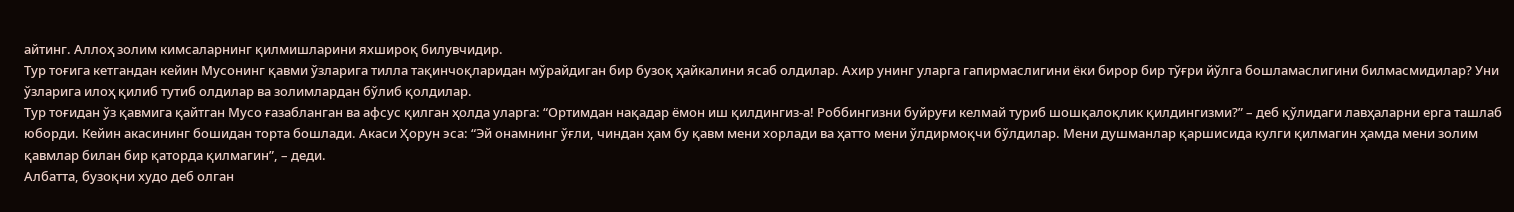айтинг. Аллоҳ золим кимсаларнинг қилмишларини яхшироқ билувчидир.
Тур тоғига кетгандан кейин Мусонинг қавми ўзларига тилла тақинчоқларидан мўрайдиган бир бузоқ ҳайкалини ясаб олдилар. Ахир унинг уларга гапирмаслигини ёки бирор бир тўғри йўлга бошламаслигини билмасмидилар? Уни ўзларига илоҳ қилиб тутиб олдилар ва золимлардан бўлиб қолдилар.
Тур тоғидан ўз қавмига қайтган Мусо ғазабланган ва афсус қилган ҳолда уларга: “Ортимдан нақадар ёмон иш қилдингиз-а! Роббингизни буйруғи келмай туриб шошқалоқлик қилдингизми?” – деб қўлидаги лавҳаларни ерга ташлаб юборди. Кейин акасининг бошидан торта бошлади. Акаси Ҳорун эса: “Эй онамнинг ўғли, чиндан ҳам бу қавм мени хорлади ва ҳатто мени ўлдирмоқчи бўлдилар. Мени душманлар қаршисида кулги қилмагин ҳамда мени золим қавмлар билан бир қаторда қилмагин”, – деди.
Албатта, бузоқни худо деб олган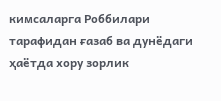кимсаларга Роббилари тарафидан ғазаб ва дунёдаги ҳаётда хору зорлик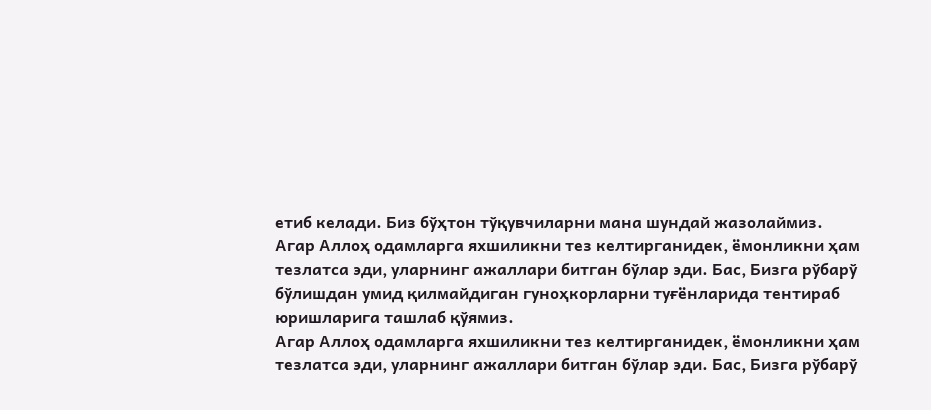етиб келади. Биз бўҳтон тўқувчиларни мана шундай жазолаймиз.
Агар Аллоҳ одамларга яхшиликни тез келтирганидек, ёмонликни ҳам тезлатса эди, уларнинг ажаллари битган бўлар эди. Бас, Бизга рўбарў бўлишдан умид қилмайдиган гуноҳкорларни туғёнларида тентираб юришларига ташлаб қўямиз.
Агар Аллоҳ одамларга яхшиликни тез келтирганидек, ёмонликни ҳам тезлатса эди, уларнинг ажаллари битган бўлар эди. Бас, Бизга рўбарў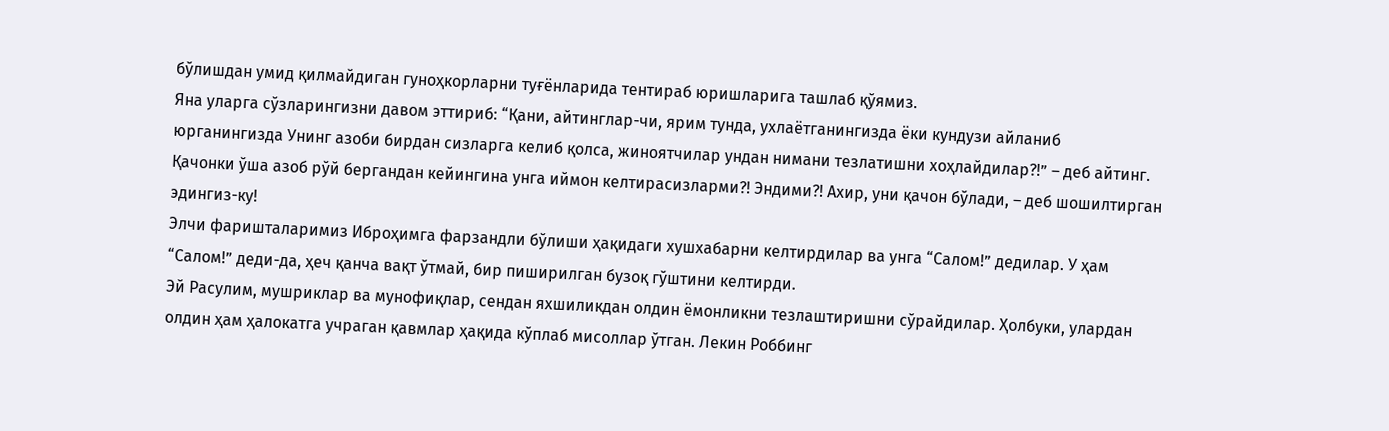бўлишдан умид қилмайдиган гуноҳкорларни туғёнларида тентираб юришларига ташлаб қўямиз.
Яна уларга сўзларингизни давом эттириб: “Қани, айтинглар-чи, ярим тунда, ухлаётганингизда ёки кундузи айланиб юрганингизда Унинг азоби бирдан сизларга келиб қолса, жиноятчилар ундан нимани тезлатишни хоҳлайдилар?!” – деб айтинг.
Қачонки ўша азоб рўй бергандан кейингина унга иймон келтирасизларми?! Эндими?! Ахир, уни қачон бўлади, – деб шошилтирган эдингиз-ку!
Элчи фаришталаримиз Иброҳимга фарзандли бўлиши ҳақидаги хушхабарни келтирдилар ва унга “Салом!” дедилар. У ҳам “Салом!” деди-да, ҳеч қанча вақт ўтмай, бир пиширилган бузоқ гўштини келтирди.
Эй Расулим, мушриклар ва мунофиқлар, сендан яхшиликдан олдин ёмонликни тезлаштиришни сўрайдилар. Ҳолбуки, улардан олдин ҳам ҳалокатга учраган қавмлар ҳақида кўплаб мисоллар ўтган. Лекин Роббинг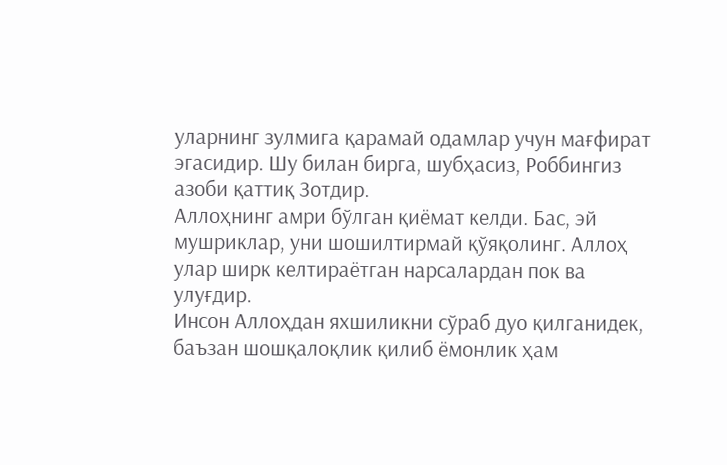уларнинг зулмига қарамай одамлар учун мағфират эгасидир. Шу билан бирга, шубҳасиз, Роббингиз азоби қаттиқ Зотдир.
Аллоҳнинг амри бўлган қиёмат келди. Бас, эй мушриклар, уни шошилтирмай қўяқолинг. Аллоҳ улар ширк келтираётган нарсалардан пок ва улуғдир.
Инсон Аллоҳдан яхшиликни сўраб дуо қилганидек, баъзан шошқалоқлик қилиб ёмонлик ҳам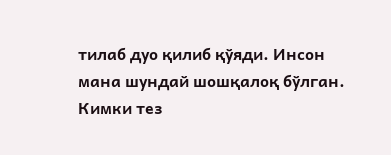тилаб дуо қилиб қўяди. Инсон мана шундай шошқалоқ бўлган.
Кимки тез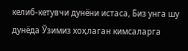келиб-кетувчи дунёни истаса, Биз унга шу дунёда Ўзимиз хоҳлаган кимсаларга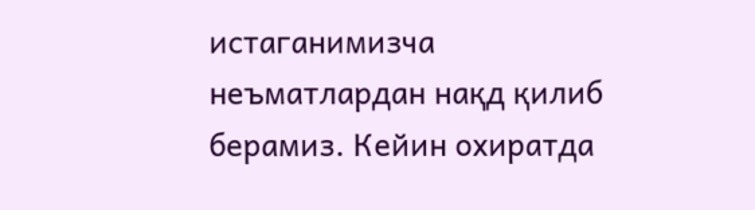истаганимизча неъматлардан нақд қилиб берамиз. Кейин охиратда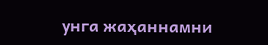унга жаҳаннамни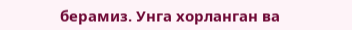берамиз. Унга хорланган ва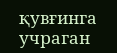қувғинга учраган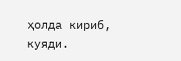ҳолда кириб, куяди.